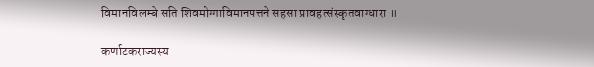विमानविलम्बे सति शिवमोग्गाविमानपत्तने सहसा प्रावहत्संस्कृतवाग्धारा ॥

कर्णाटकराज्यस्य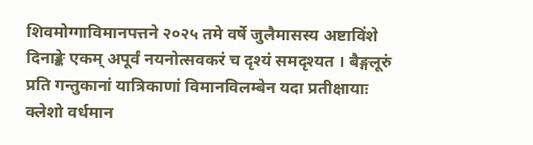शिवमोग्गाविमानपत्तने २०२५ तमे वर्षे जुलैमासस्य अष्टाविंशे दिनाङ्के एकम् अपूर्वं नयनोत्सवकरं च दृश्यं समदृश्यत । बैङ्गलूरुं प्रति गन्तुकानां यात्रिकाणां विमानविलम्बेन यदा प्रतीक्षायाः क्लेशो वर्धमान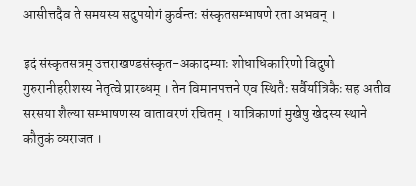आसीत्तदैव ते समयस्य सदुपयोगं कुर्वन्तः संस्कृतसम्भाषणे रता अभवन् ।

इदं संस्कृतसत्रम् उत्तराखण्डसंस्कृत-अकादम्याः शोधाधिकारिणो विदुषो गुरुरानीहरीशस्य नेतृत्वे प्रारब्धम् । तेन विमानपत्तने एव स्थितैः सर्वैर्यात्रिकैः सह अतीव सरसया शैल्या सम्भाषणस्य वातावरणं रचितम् । यात्रिकाणां मुखेषु खेदस्य स्थाने कौतुकं व्यराजत ।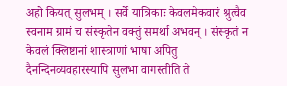अहो कियत् सुलभम् । सर्वे यात्रिकाः केवलमेकवारं श्रुत्वैव स्वनाम ग्रामं च संस्कृतेन वक्तुं समर्था अभवन् । संस्कृतं न केवलं क्लिष्टानां शास्त्राणां भाषा अपितु दैनन्दिनव्यवहारस्यापि सुलभा वागस्तीति ते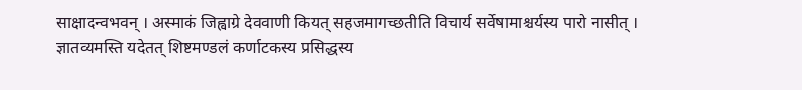साक्षादन्वभवन् । अस्माकं जिह्वाग्रे देववाणी कियत् सहजमागच्छतीति विचार्य सर्वेषामाश्चर्यस्य पारो नासीत् ।
ज्ञातव्यमस्ति यदेतत् शिष्टमण्डलं कर्णाटकस्य प्रसिद्धस्य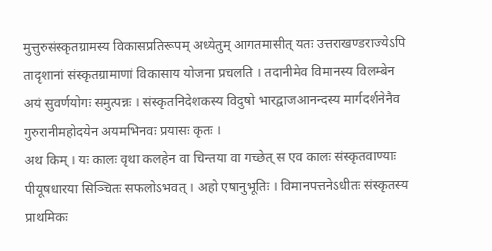मुत्तुरुसंस्कृतग्रामस्य विकासप्रतिरूपम् अध्येतुम् आगतमासीत् यतः उत्तराखण्डराज्येऽपि तादृशानां संस्कृतग्रामाणां विकासाय योजना प्रचलति । तदानीमेव विमानस्य विलम्बेन अयं सुवर्णयोगः समुत्पन्नः । संस्कृतनिदेशकस्य विदुषो भारद्वाजआनन्दस्य मार्गदर्शनेनैव गुरुरानीमहोदयेन अयमभिनवः प्रयासः कृतः ।
अथ किम् । यः कालः वृथा कलहेन वा चिन्तया वा गच्छेत् स एव कालः संस्कृतवाण्याः पीयूषधारया सिञ्चितः सफलोऽभवत् । अहो एषानुभूतिः । विमानपत्तनेऽधीतः संस्कृतस्य प्राथमिकः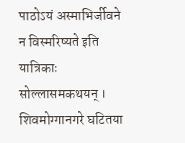पाठोऽयं अस्माभिर्जीवने न विस्मरिष्यते इति यात्रिकाः सोल्लासमकथयन् । शिवमोग्गानगरे घटितया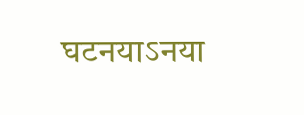घटनयाऽनया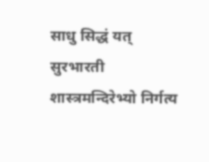साधु सिद्धं यत् सुरभारती शास्त्रमन्दिरेभ्यो निर्गत्य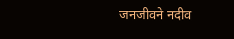जनजीवने नदीव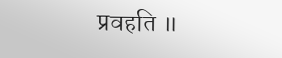प्रवहति ॥